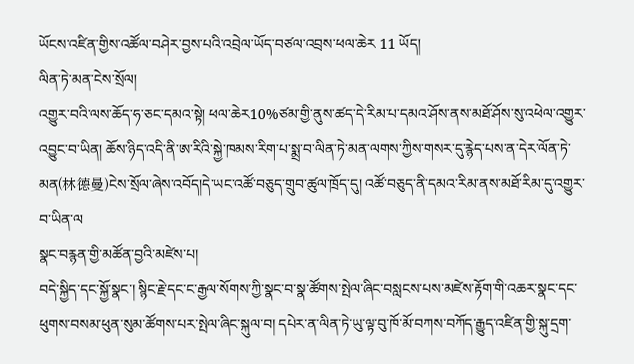ཡོངས་འཛིན་གྱིས་འཚོལ་བཤེར་བྱས་པའི་འབྲེལ་ཡོད་བཙལ་འབྲས་ཕལ་ཆེར 11 ཡོད།
ལིན་ཏེ་མན་ངེས་སྲོལ།
འགྱུར་བའི་ལས་ཆོད་ཧ་ཅང་དམའ་སྟེ། ཕལ་ཆེར10%ཙམ་གྱི་ནུས་ཚད་དེ་རིམ་པ་དམའ་ཤོས་ནས་མཐོ་ཤོས་སུ་འཕེལ་འགྱུར་འབྱུང་བ་ཡིན། ཆོས་ཉིད་འདི་ནི་ཨ་རིའི་སྐྱེ་ཁམས་རིག་པ་སྨྲ་བ་ལིན་ཏེ་མན་ལགས་ཀྱིས་གསར་དུ་རྙེད་པས་ན་དེར་ལོན་ཏེ་མན(林德曼)ངེས་སྲོལ་ཞེས་འབོད།དེ་ཡང་འཚོ་བཅུད་གྲུབ་ཚུལ་ཁྲོད་དུ། འཚོ་བཅུད་ནི་དམའ་རིམ་ནས་མཐོ་རིམ་དུ་འགྱུར་བ་ཡིན་ལ
སྣང་བརྙན་གྱི་མཚོན་བྱའི་མཛེས་པ།
བདེ་སྐྱིད་དང་སྐྱོ་སྣང་། སྙིང་རྗེ་དང་ང་རྒྱལ་སོགས་ཀྱི་སྣང་བ་སྣ་ཚོགས་སྤེལ་ཞིང་བསླངས་པས་མཛེས་རྟོག་གི་འཆར་སྣང་དང་ཕུགས་བསམ་ཕུན་སུམ་ཚོགས་པར་སྤེལ་ཞིང་སྐུལ་བ། དཔེར་ན་ལིན་ཏེ་ཡུ་ལྟ་བུ་ཁོ་མོ་བཀས་བཀོད་རྒྱུད་འཛིན་གྱི་སྐུ་དྲག་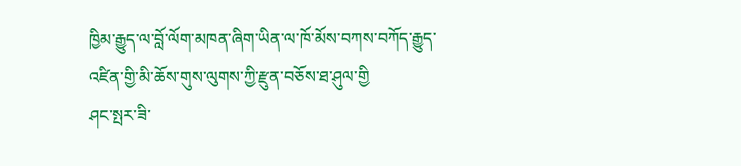ཁྱིམ་རྒྱུད་ལ་བློ་ལོག་མཁན་ཞིག་ཡིན་ལ་ཁོ་མོས་བཀས་བཀོད་རྒྱུད་འཛིན་གྱི་མི་ཆོས་གུས་ལུགས་ཀྱི་རྫུན་བཅོས་ཐ་ཤུལ་གྱི
ཤང་སྤར་ཟི་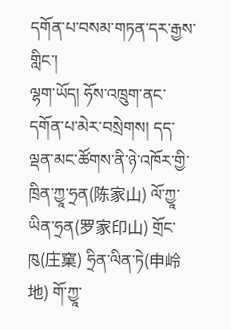དགོན་པ་བསམ་གཏན་དར་རྒྱས་གླིང་།
ལྷག་ཡོད། ཧོས་འཁྲུག་ནང་དགོན་པ་མེར་བསྲེགས། དད་ལྡན་མང་ཚོགས་ནི་ཉེ་འཁོར་གྱི་ཁྲིན་ཀྱཱ་ཧྲན(陈家山) ལོ་ཀྱཱ་ཡིན་ཧྲན(罗家印山) གྲོང་ཁུ(庄窠) ཧྲིན་ལིན་ཏེ(申岭地) གོ་ཀྱཱ་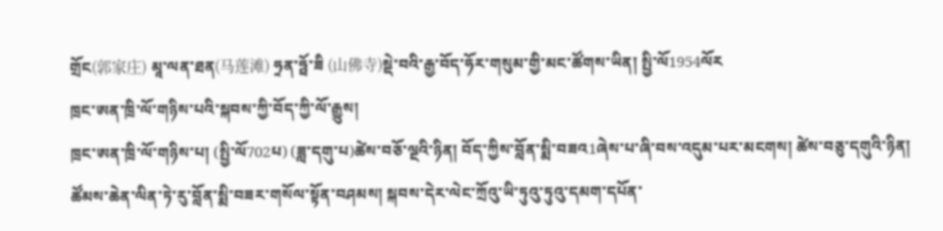གྲོང(郭家庄) མཱ་ལན་ཐན(马莲滩) ཧྲན་ཧྥོ་ཟི (山佛寺)སྡེ་བའི་རྒྱ་བོད་ཧོར་གསུམ་གྱི་མང་ཚོགས་ཡིན། སྤྱི་ལོ1954ལོར
ཁྲང་ཨན་ཁྲི་ལོ་གཉིས་པའི་སྐབས་ཀྱི་བོད་ཀྱི་ལོ་རྒྱུས།
ཁྲང་ཨན་ཁྲི་ལོ་གཉིས་པ། (སྤྱི་ལོ702པ) (ཟླ་དགུ་པ)ཚེས་བཅོ་ལྔའི་ཉིན། བོད་ཀྱིས་བློན་སྨི་བཟའ1ཞེས་པ་ཞི་བས་འདུམ་པར་མངགས། ཚེས་བཅུ་དགུའི་ཉིན། ཚོམས་ཆེན་ལིན་ཏེ་རུ་བློན་སྨི་བཟར་གསོལ་སྟོན་བཤམས། སྐབས་དེར་ལེང་ཀྲོའུ་ཡི་ཏུའུ་ཏུའུ་དམག་དཔོན་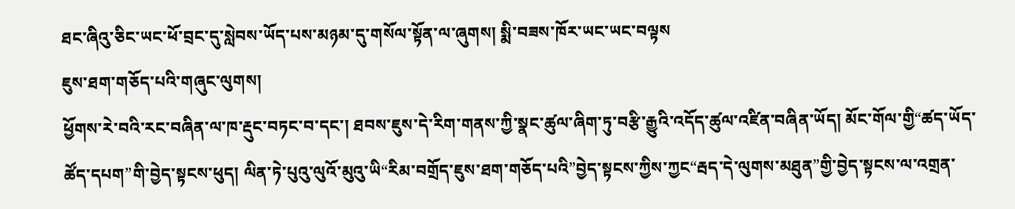ཐང་ཞིའུ་ཅིང་ཡང་ཕོ་བྲང་དུ་སླེབས་ཡོད་པས་མཉམ་དུ་གསོལ་སྟོན་ལ་ཞུགས། སྨི་བཟས་ཁོར་ཡང་ཡང་བལྟས
ཇུས་ཐག་གཅོད་པའི་གཞུང་ལུགས།
ཕྱོགས་རེ་བའི་རང་བཞིན་ལ་ཁ་རྡུང་བཏང་བ་དང་། ཐབས་ཇུས་དེ་རིག་གནས་ཀྱི་སྣང་ཚུལ་ཞིག་ཏུ་བརྩི་རྒྱུའི་འདོད་ཚུལ་འཛིན་བཞིན་ཡོད། མོང་གོལ་གྱི“ཚད་ཡོད་ཚོད་དཔག”གི་བྱེད་སྟངས་ཕུད། ལིན་ཏེ་པུའུ་ལུའོ་མུའུ་ཡི“རིམ་བགྲོད་ཇུས་ཐག་གཅོད་པའི”བྱེད་སྟངས་ཀྱིས་ཀྱང“རྦད་དེ་ལུགས་མཐུན”གྱི་བྱེད་སྟངས་ལ་འགྲན་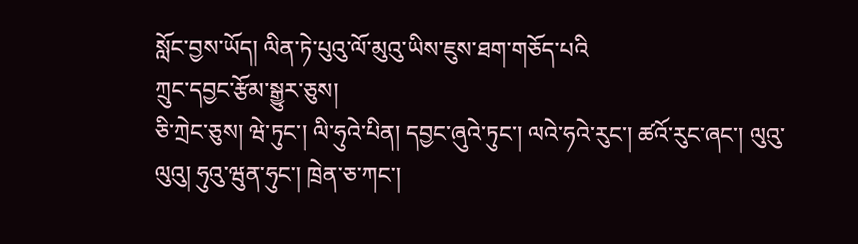སློང་བྱས་ཡོད། ལིན་ཏེ་པུའུ་ལོ་མུའུ་ཡིས་ཇུས་ཐག་གཅོད་པའི
ཀྲུང་དབྱང་རྩོམ་སྒྱུར་ཅུས།
ཅི་ཀྲེང་ཅུས། ཝེ་ཏུང་། ལི་ཧུའེ་པིན། དབྱང་ཞུའེ་ཏུང་། ལའེ་ཧའེ་རུང་། ཚའོ་རུང་ཞང་། ལུའུ་ལུའུ། ཧུའུ་ཝུན་ཧུང་། ཁྲེན་ཅ་ཀང་།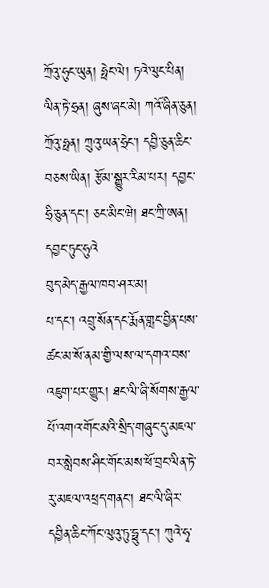ཀྲོའུ་ཧུང་ཡུན། ཧྥེང་ལེ། ཏའེ་ལུང་པིན། ལིན་ཏེ་ཧྲན། ཞུས་ཞང་མེ། ཀའོ་ཞིན་ཅུན། ཀྲོའུ་ཧྥན། ཀྲུའུ་ཡན་ཧྲེང་། དབྱི་ཅུན་ཆིང་བཅས་ཡིན། རྩོམ་སྒྱུར་རིམ་པར། དབྱང་ཧྲི་ཅུན་དང་། ཅང་མིང་ཝེ། ཐང་ཀྲི་ཨན། དབྱང་ཏུང་ཧུའེ
བུད་མེད་རྒྱལ་ཁབ་ཤར་མ།
པ་དང་། འབྲུ་སོན་དང་རྨོན་གླང་བྱིན་པས་ཚང་མ་སོ་ནམ་གྱི་ལས་ལ་དགའ་བས་འཇུག་པར་གྱུར། ཐང་ལི་ཞི་སོགས་རྒྱལ་པོ་འགའ་གོང་མའི་སྲིད་གཞུང་དུ་མཇལ་བར་སླེབས་ཤིང་གོང་མས་ཕོ་བྲང་ལིན་ཏེ་རུ་མཇལ་འཕྲད་གནང་། ཐང་ལི་ཞིར་དབྱིན་ཆིང་ཀོང་ལུའུ་ཏུ་ཧྥུ་དང་། ཀུའེ་ཧྭ་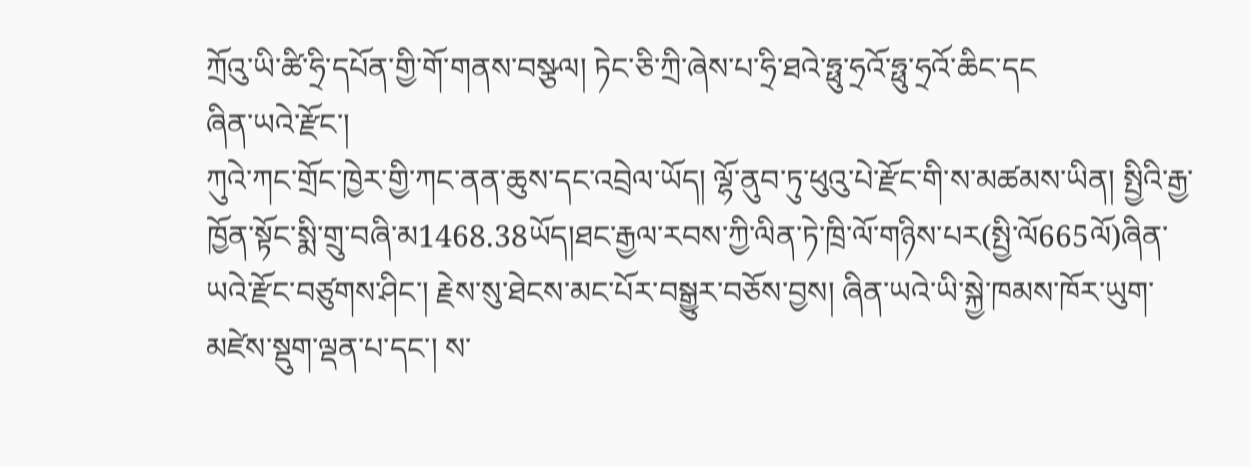ཀྲོའུ་ཡི་ཚི་ཧྲི་དཔོན་གྱི་གོ་གནས་བསྩལ། ཏེང་ཅི་ཀྲི་ཞེས་པ་ཧྲི་ཐའེ་ཧྥུ་ཧྲའོ་ཧྥུ་ཧྲའོ་ཆིང་དང
ཞིན་ཡའེ་རྫོང་།
ཀུའེ་ཀང་གྲོང་ཁྱེར་གྱི་ཀང་ནན་ཆུས་དང་འབྲེལ་ཡོད། ལྷོ་ནུབ་ཏུ་ཕུའུ་པེ་རྫོང་གི་ས་མཚམས་ཡིན། སྤྱིའི་རྒྱ་ཁྱོན་སྟོང་སྨི་གྲུ་བཞི་མ1468.38ཡོད།ཐང་རྒྱལ་རབས་ཀྱི་ལིན་ཏེ་ཁྲི་ལོ་གཉིས་པར(སྤྱི་ལོ665ལོ)ཞིན་ཡའེ་རྫོང་བཙུགས་ཤིང་། རྗེས་སུ་ཐེངས་མང་པོར་བསྒྱུར་བཅོས་བྱས། ཞིན་ཡའེ་ཡི་སྐྱེ་ཁམས་ཁོར་ཡུག་མཛེས་སྡུག་ལྡན་པ་དང་། ས་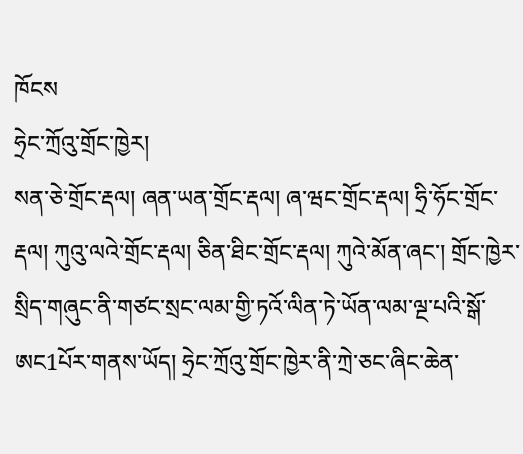ཁོངས
ཧྲེང་ཀྲོའུ་གྲོང་ཁྱེར།
སན་ཅེ་གྲོང་རྡལ། ཞན་ཡན་གྲོང་རྡལ། ཞ་ཝང་གྲོང་རྡལ། ཧྲི་ཧོང་གྲོང་རྡལ། ཀུའུ་ལའེ་གྲོང་རྡལ། ཅིན་ཐིང་གྲོང་རྡལ། ཀུའེ་མོན་ཞང་། གྲོང་ཁྱེར་སྲིད་གཞུང་ནི་གཙང་སྲང་ལམ་གྱི་ཏའོ་ལིན་ཏེ་ཡོན་ལམ་ལྔ་པའི་སྒོ་ཨང1པོར་གནས་ཡོད། ཧྲེང་ཀྲོའུ་གྲོང་ཁྱེར་ནི་ཀྲེ་ཅང་ཞིང་ཆེན་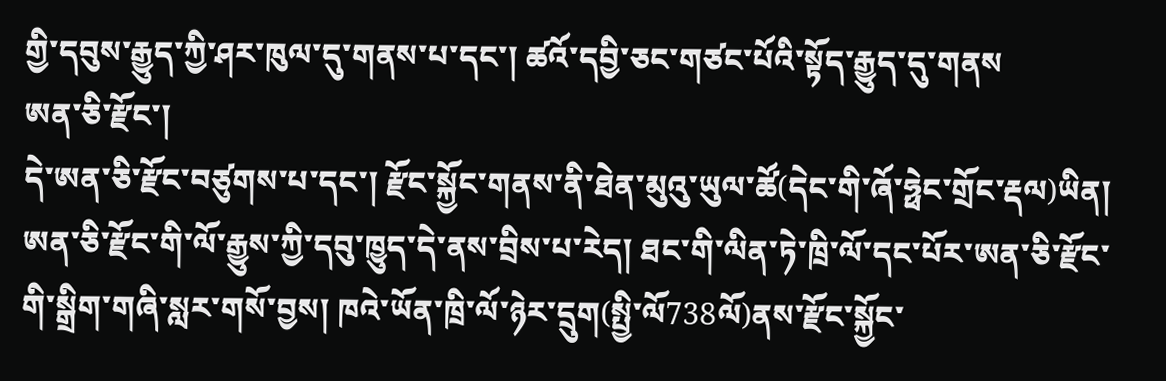གྱི་དབུས་རྒྱུད་ཀྱི་ཤར་ཁུལ་དུ་གནས་པ་དང་། ཚའོ་དབྱི་ཅང་གཙང་པོའི་སྟོད་རྒྱུད་དུ་གནས
ཨན་ཅི་རྫོང་།
དེ་ཨན་ཅི་རྫོང་བཙུགས་པ་དང་། རྫོང་སྐྱོང་གནས་ནི་ཐེན་མུའུ་ཡུལ་ཚོ(དེང་གི་ཞོ་ཧྥེང་གྲོང་རྡལ)ཡིན། ཨན་ཅི་རྫོང་གི་ལོ་རྒྱུས་ཀྱི་དབུ་ཁྱུད་དེ་ནས་བྲིས་པ་རེད། ཐང་གི་ལིན་ཏེ་ཁྲི་ལོ་དང་པོར་ཨན་ཅི་རྫོང་གི་སྒྲིག་གཞི་སླར་གསོ་བྱས། ཁའེ་ཡོན་ཁྲི་ལོ་ཉེར་དྲུག(སྤྱི་ལོ738ལོ)ནས་རྫོང་སྐྱོང་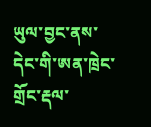ཡུལ་བྱང་ནས་དེང་གི་ཨན་ཁྲེང་གྲོང་རྡལ་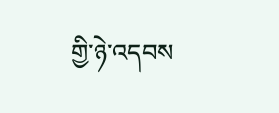གྱི་ཉེ་འདབས